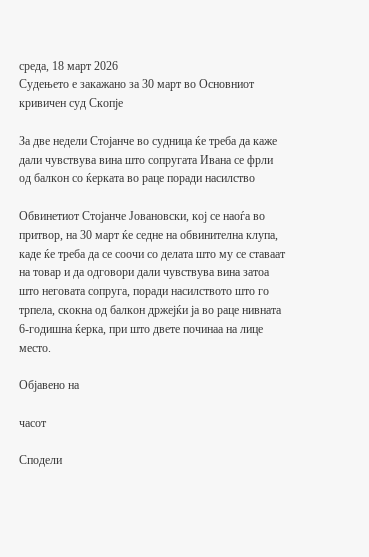среда, 18 март 2026
Судењето е закажано за 30 март во Основниот кривичен суд Скопје

За две недели Стојанче во судница ќе треба да каже дали чувствува вина што сопругата Ивана се фрли од балкон со ќерката во раце поради насилство

Обвинетиот Стојанче Јовановски, кој се наоѓа во притвор, на 30 март ќе седне на обвинителна клупа, каде ќе треба да се соочи со делата што му се ставаат на товар и да одговори дали чувствува вина затоа што неговата сопруга, поради насилството што го трпела, скокна од балкон држејќи ја во раце нивната 6-годишна ќерка, при што двете починаа на лице место.

Објавено на

часот

Сподели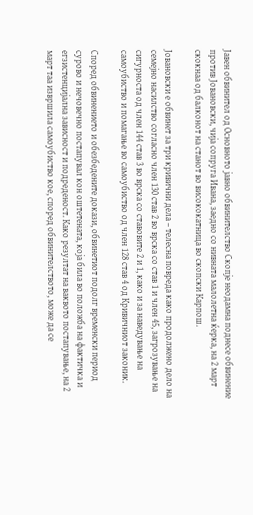Јавен обвинител од Основното јавно обвинителство Скопје неодамна поднесе обвинение против Јовановски, чија сопруга Ивана, заедно со нивната малолетна ќерка, на 2 март скокнаа од балконот на станот во висококатница во скопски Карпош.

Јовановски е обвинет за три кривични дела – телесна повреда како продолжено дело на семејно насилство согласно член 130 став 2 во врска со став 1 и член 45, загрозување на сигурноста од член 144 став 3 во врска со ставовите 2 и 1, како и за наведување на самоубиство и помагање во самоубиство од член 128 став 4 од Кривичниот законик.

Според обвинението и обезбедените докази, обвинетиот подолг временски период сурово и нечовечно постапувал кон оштетената, која била во положба на фактичка и егзистенцијална зависност и подреденост. Како резултат на ваквото постапување, на 2 март таа извршила самоубиство кое, според обвинителството, може да се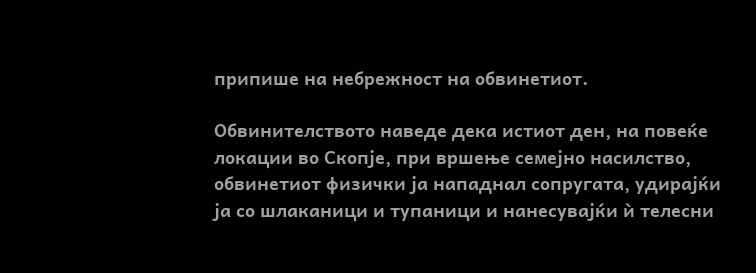припише на небрежност на обвинетиот.

Обвинителството наведе дека истиот ден, на повеќе локации во Скопје, при вршење семејно насилство, обвинетиот физички ја нападнал сопругата, удирајќи ја со шлаканици и тупаници и нанесувајќи ѝ телесни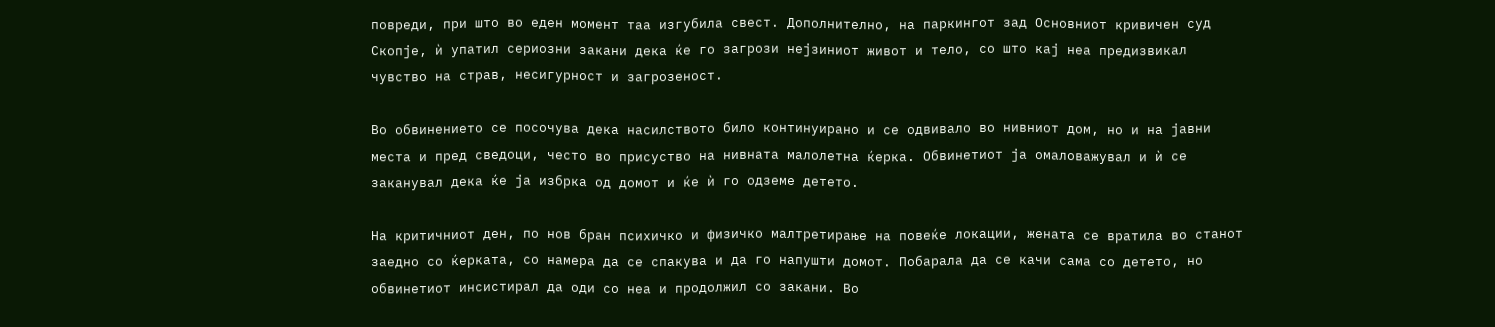повреди, при што во еден момент таа изгубила свест. Дополнително, на паркингот зад Основниот кривичен суд Скопје, ѝ упатил сериозни закани дека ќе го загрози нејзиниот живот и тело, со што кај неа предизвикал чувство на страв, несигурност и загрозеност.

Во обвинението се посочува дека насилството било континуирано и се одвивало во нивниот дом, но и на јавни места и пред сведоци, често во присуство на нивната малолетна ќерка. Обвинетиот ја омаловажувал и ѝ се заканувал дека ќе ја избрка од домот и ќе ѝ го одземе детето.

На критичниот ден, по нов бран психичко и физичко малтретирање на повеќе локации, жената се вратила во станот заедно со ќерката, со намера да се спакува и да го напушти домот. Побарала да се качи сама со детето, но обвинетиот инсистирал да оди со неа и продолжил со закани. Во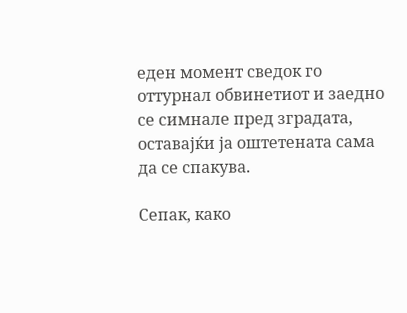еден момент сведок го оттурнал обвинетиот и заедно се симнале пред зградата, оставајќи ја оштетената сама да се спакува.

Сепак, како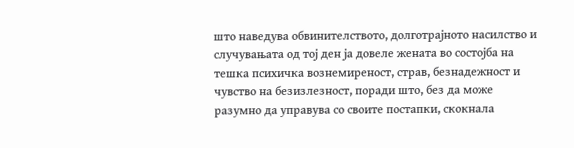што наведува обвинителството, долготрајното насилство и случувањата од тој ден ја довеле жената во состојба на тешка психичка вознемиреност, страв, безнадежност и чувство на безизлезност, поради што, без да може разумно да управува со своите постапки, скокнала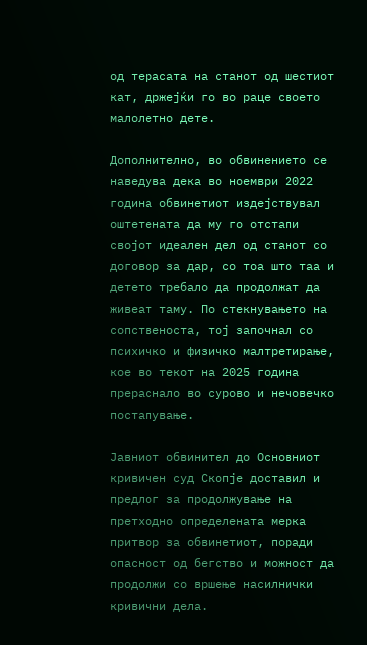од терасата на станот од шестиот кат, држејќи го во раце своето малолетно дете.

Дополнително, во обвинението се наведува дека во ноември 2022 година обвинетиот издејствувал оштетената да му го отстапи својот идеален дел од станот со договор за дар, со тоа што таа и детето требало да продолжат да живеат таму. По стекнувањето на сопственоста, тој започнал со психичко и физичко малтретирање, кое во текот на 2025 година прераснало во сурово и нечовечко постапување.

Јавниот обвинител до Основниот кривичен суд Скопје доставил и предлог за продолжување на претходно определената мерка притвор за обвинетиот, поради опасност од бегство и можност да продолжи со вршење насилнички кривични дела.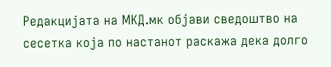Редакцијата на МКД.мк објави сведоштво на сесетка која по настанот раскажа дека долго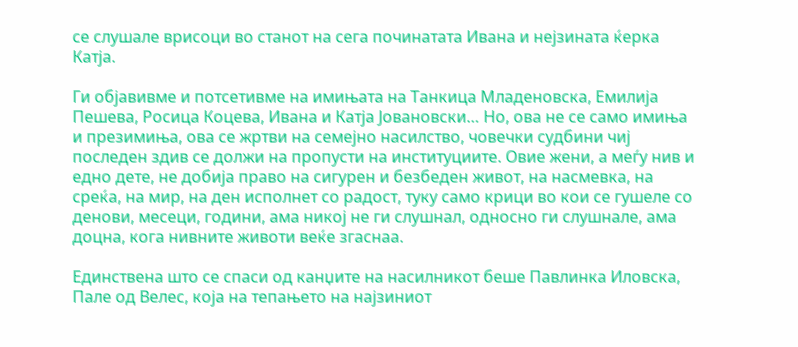се слушале врисоци во станот на сега починатата Ивана и нејзината ќерка Катја.

Ги објавивме и потсетивме на имињата на Танкица Младеновска, Емилија Пешева, Росица Коцева, Ивана и Катја Јовановски… Но, ова не се само имиња и презимиња, ова се жртви на семејно насилство, човечки судбини чиј последен здив се должи на пропусти на институциите. Овие жени, а меѓу нив и едно дете, не добија право на сигурен и безбеден живот, на насмевка, на среќа, на мир, на ден исполнет со радост, туку само крици во кои се гушеле со денови, месеци, години, ама никој не ги слушнал, односно ги слушнале, ама доцна, кога нивните животи веќе згаснаа.

Единствена што се спаси од канџите на насилникот беше Павлинка Иловска, Пале од Велес, која на тепањето на најзиниот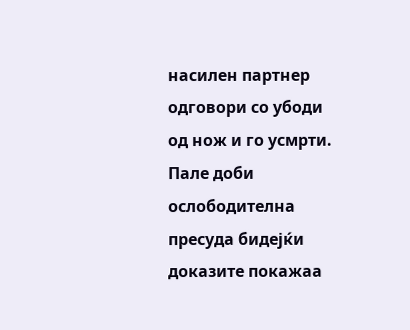насилен партнер одговори со убоди од нож и го усмрти. Пале доби ослободителна пресуда бидејќи доказите покажаа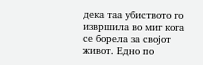дека таа убиството го извршила во миг кога се борела за својот живот. Едно по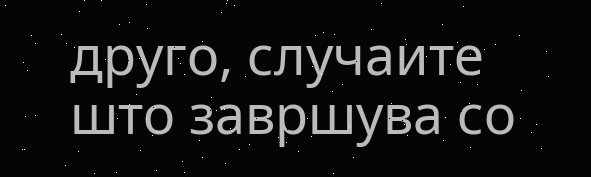друго, случаите што завршува со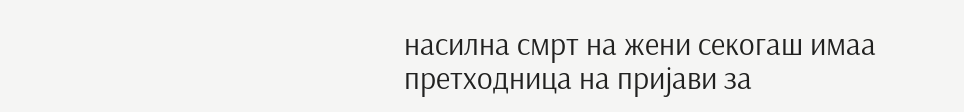насилна смрт на жени секогаш имаа претходница на пријави за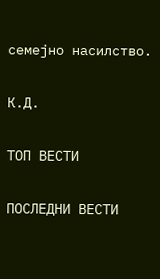семејно насилство.

К.Д.

ТОП ВЕСТИ

ПОСЛЕДНИ ВЕСТИ